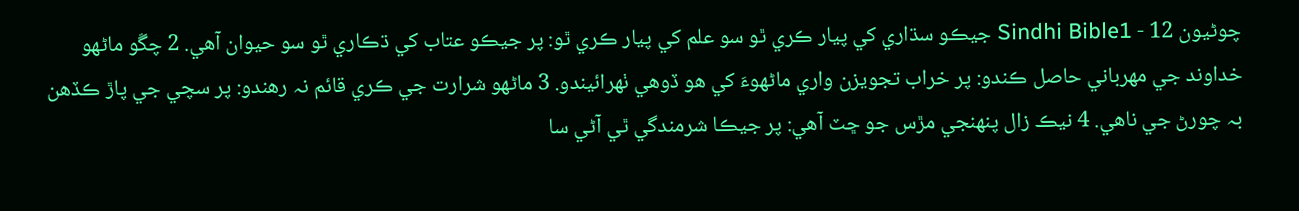چوڻيون 12 - Sindhi Bible1 جيڪو سڌاري کي پيار ڪري ٿو سو علم کي پيار ڪري ٿو: پر جيڪو عتاب کي ڌڪاري ٿو سو حيوان آهي. 2 چڱو ماڻهو خداوند جي مهرباني حاصل ڪندو: پر خراب تجويزن واري ماڻهوءَ کي هو ڏوهي ٺهرائيندو. 3 ماڻهو شرارت جي ڪري قائم نہ رهندو: پر سچي جي پاڙ ڪڏهن بہ چورڻ جي ناهي. 4 نيڪ زال پنهنجي مڙس جو ڇٽ آهي: پر جيڪا شرمندگي ٿي آڻي سا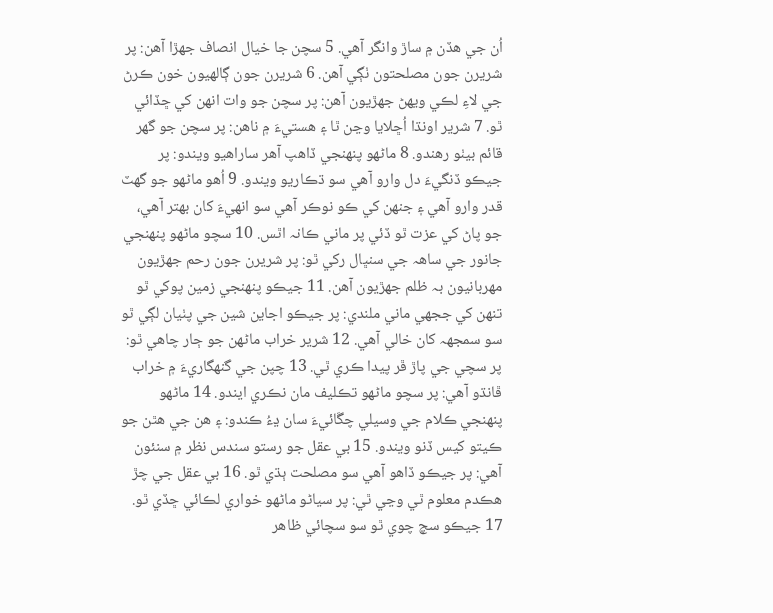اُن جي هڏن ۾ ساڙ وانگر آهي. 5 سچن جا خيال انصاف جهڙا آهن: پر شريرن جون مصلحتون ٺڳي آهن. 6 شريرن جون ڳالهيون خون ڪرڻ جي لاءِ لڪي ويهڻ جهڙيون آهن: پر سچن جو وات انهن کي ڇڏائي ٿو. 7 شرير اونڌا اُڇلايا وڃن ٿا ۽ هستيءَ ۾ ناهن: پر سچن جو گهر قائم بيٺو رهندو. 8 ماڻهو پنهنجي ڏاهپ آهر ساراهيو ويندو: پر جيڪو ڏنگيءَ دل وارو آهي سو ڌڪاريو ويندو. 9 اُهو ماڻهو جو گهٽ قدر وارو آهي ۽ جنهن کي ڪو نوڪر آهي سو انهيءَ کان بهتر آهي، جو پاڻ کي عزت ٿو ڏئي پر ماني ڪانہ اٿس. 10 سچو ماڻهو پنهنجي جانور جي ساهہ جي سنڀال رکي ٿو: پر شريرن جون رحم جهڙيون مهربانيون بہ ظلم جهڙيون آهن. 11 جيڪو پنهنجي زمين پوکي ٿو تنهن کي ججهي ماني ملندي: پر جيڪو اجاين شين جي پٺيان لڳي ٿو سو سمجهہ کان خالي آهي. 12 شرير خراب ماڻهن جو ڄار چاهي ٿو: پر سچي جي پاڙ ڦر پيدا ڪري ٿي. 13 چپن جي گنهگاريءَ ۾ خراب ڦانڌو آهي: پر سچو ماڻهو تڪليف مان نڪري ايندو. 14 ماڻهو پنهنجي ڪلام جي وسيلي چڱائيءَ سان ڍءُ ڪندو: ۽ هن جي هٿن جو ڪيتو کيس ڏنو ويندو. 15 بي عقل جو رستو سندس نظر ۾ سنئون آهي: پر جيڪو ڏاهو آهي سو مصلحت ٻڌي ٿو. 16 بي عقل جي چڙ هڪدم معلوم ٿي وڃي ٿي: پر سياڻو ماڻهو خواري لڪائي ڇڏي ٿو. 17 جيڪو سچ چوي ٿو سو سچائي ظاهر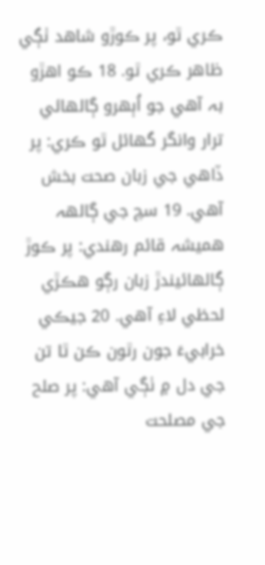ڪري ٿو، پر ڪوڙو شاهد ٺڳي ظاهر ڪري ٿو. 18 ڪو اهڙو بہ آهي جو اُٻهرو ڳالهائي ترار وانگر گهائل ٿو ڪري: پر ڏاهي جي زبان صحت بخش آهي. 19 سچ جي ڳالهہ هميشہ قائم رهندي: پر ڪوڙ ڳالهائيندڙ زبان رڳو هڪڙي لحظي لاءِ آهي. 20 جيڪي خرابيءَ جون رٿون ڪن ٿا تن جي دل ۾ ٺڳي آهي: پر صلح جي مصلحت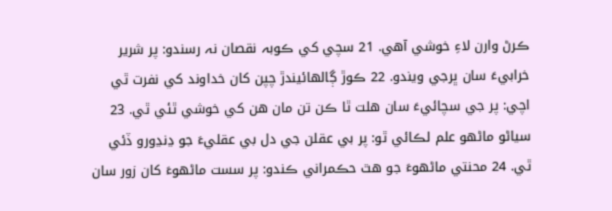ڪرڻ وارن لاءِ خوشي آهي. 21 سچي کي ڪوبہ نقصان نہ رسندو: پر شرير خرابيءَ سان ڀرجي ويندو. 22 ڪوڙ ڳالهائيندڙ چپن کان خداوند کي نفرت ٿي اچي: پر جي سچائيءَ سان هلت ٿا ڪن تن مان هن کي خوشي ٿئي ٿي. 23 سياڻو ماڻهو علم لڪائي ٿو: پر بي عقلن جي دل بي عقليءَ جو ڍنڍورو ڏئي ٿي. 24 محنتي ماڻهوءَ جو هٿ حڪمراني ڪندو: پر سست ماڻهوءَ کان زور سان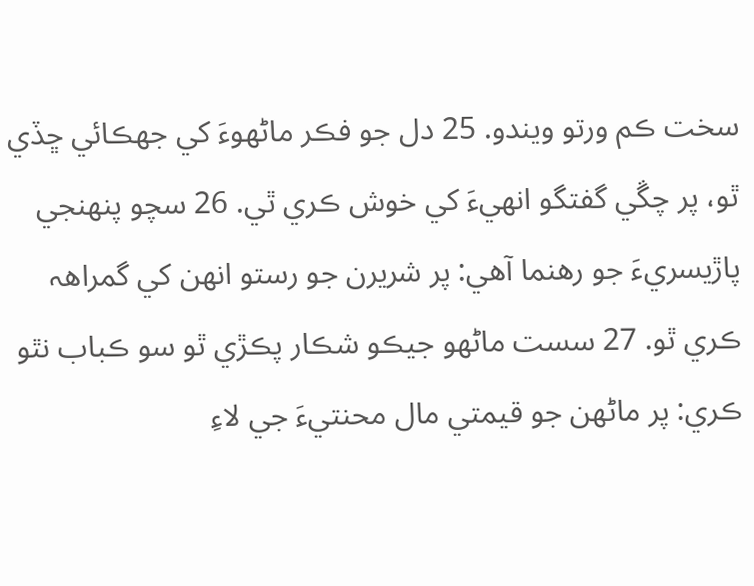سخت ڪم ورتو ويندو. 25 دل جو فڪر ماڻهوءَ کي جهڪائي ڇڏي ٿو، پر چڱي گفتگو انهيءَ کي خوش ڪري ٿي. 26 سچو پنهنجي پاڙيسريءَ جو رهنما آهي: پر شريرن جو رستو انهن کي گمراهہ ڪري ٿو. 27 سست ماڻهو جيڪو شڪار پڪڙي ٿو سو ڪباب نٿو ڪري: پر ماڻهن جو قيمتي مال محنتيءَ جي لاءِ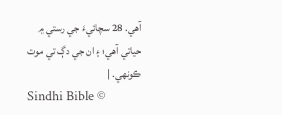آهي. 28 سچائيءَ جي رستي ۾ حياتي آهي؛ ۽ ان جي دڳ تي موت ڪونهي. |
Sindhi Bible ©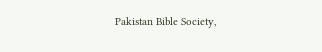Pakistan Bible Society,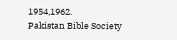1954,1962.
Pakistan Bible Society